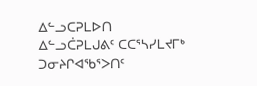ᐃᓪᓗᑕᕈᒪᐅᑎ
ᐃᓪᓗᑖᕈᒪᒍᕕᑦ ᑕᑕᕐᓴᓯᒪᔪᒥᒃ ᑐᓂᔨᒋᐊᖃᕐᐳᑎᑦ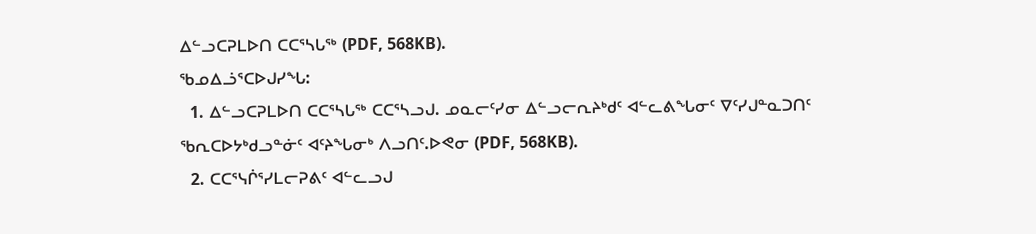ᐃᓪᓗᑕᕈᒪᐅᑎ ᑕᑕᕐᓴᒐᖅ (PDF, 568KB).
ᖃᓄᐃᓘᕐᑕᐅᒍᓯᖓ:
  1. ᐃᓪᓗᑕᕈᒪᐅᑎ ᑕᑕᕐᓴᒐᖅ ᑕᑕᕐᓴᓗᒍ. ᓄᓇᓕᑦᓯᓂ ᐃᓪᓗᓕᕆᔨᒃᑯᑦ ᐊᓪᓚᕕᖓᓂᑦ ᐁᑦᓯᒍᓐᓇᑐᑎᑦ ᖃᕆᑕᐅᔭᒃᑯᓗᓐᓃᑦ ᐊᑦᔨᖓᓂᒃ ᐱᓗᑎᑦ.ᐅᕙᓂ (PDF, 568KB).
  2. ᑕᑕᕐᓭᒌᕐᓯᒪᓕᕈᕕᑦ ᐊᓪᓚᓗᒍ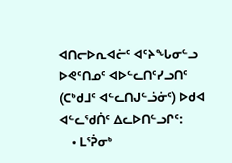ᐊᑎᓕᐅᕆᐊᓖᑦ ᐊᑦᔨᖓᓂᓪᓗ ᐅᕙᑦᑎᓄᑦ ᐊᐅᓪᓚᑎᑦᓯᓗᑎᑦ (ᑕᒃᑯᒧᑦ ᐊᓪᓚᑎᒍᓪᓘᓃᑦ) ᐅᑯᐊ ᐊᓪᓚᖁᑏᑦ ᐃᓚᐅᑎᓪᓗᒋᑦ:
    • ᒪᕐᕉᓂᒃ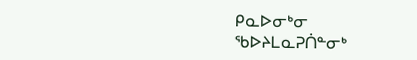ᑭᓇᐅᓂᒃᓂ ᖃᐅᔨᒪᓇᕈᑏᓐᓂᒃ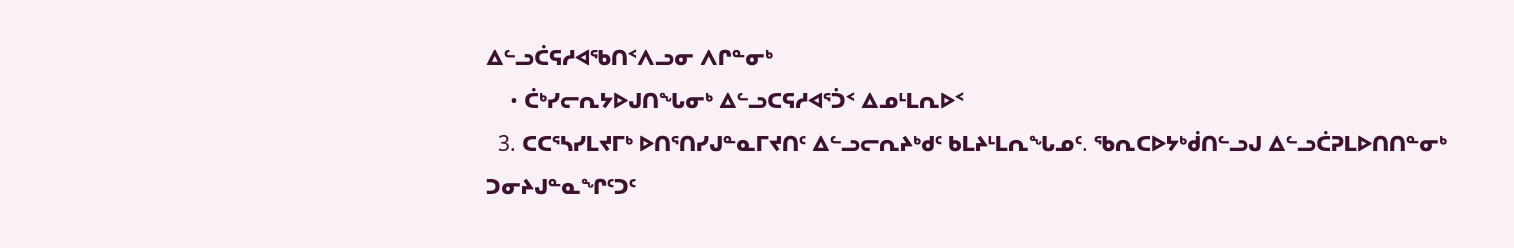ᐃᓪᓗᑖᕋᓱᐊᖃᑎᑉᐱᓗᓂ ᐱᒋᓐᓂᒃ
    • ᑖᒃᓯᓕᕆᔭᐅᒍᑎᖓᓂᒃ ᐃᓪᓗᑕᕋᓱᐊᕐᑑᑉ ᐃᓄᒻᒪᕆᐅᑉ
  3. ᑕᑕᕐᓴᓯᒪᔪᒥᒃ ᐅᑎᕐᑎᓯᒍᓐᓇᒥᔪᑎᑦ ᐃᓪᓗᓕᕆᔨᒃᑯᑦ ᑲᒪᔨᒻᒪᕆᖓᓄᑦ. ᖃᕆᑕᐅᔭᒃᑰᑎᓪᓗᒍ ᐃᓪᓗᑖᕈᒪᐅᑎᑎᓐᓂᒃ ᑐᓂᔨᒍᓐᓇᖏᑦᑐᑦ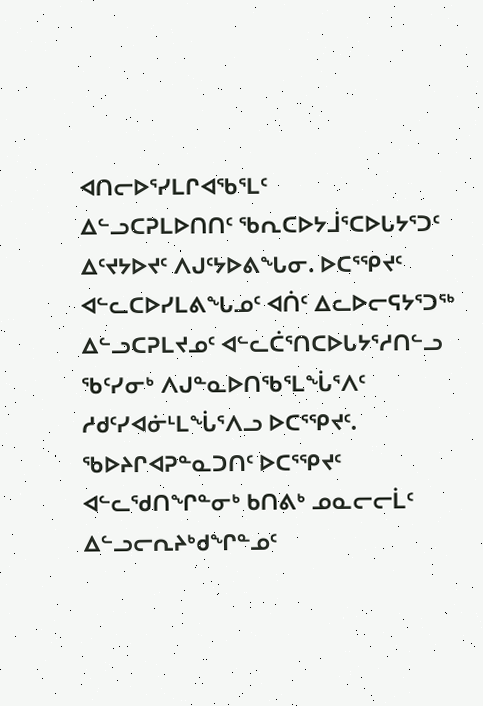ᐊᑎᓕᐅᕐᓯᒪᒋᐊᖃᕐᒪᑦ
ᐃᓪᓗᑕᕈᒪᐅᑎᑎᑦ ᖃᕆᑕᐅᔭᒨᕐᑕᐅᒐᔭᕐᑐᑦ ᐃᑦᔪᔭᐅᔪᑦ ᐱᒍᑦᔭᐅᕕᖓᓂ. ᐅᑕᕐᕿᔪᑦ ᐊᓪᓚᑕᐅᓯᒪᕕᖓᓄᑦ ᐊᑏᑦ ᐃᓚᐅᓕᕋᔭᕐᑐᖅ ᐃᓪᓗᑕᕈᒪᔪᓄᑦ ᐊᓪᓚᑖᕐᑎᑕᐅᒐᔭᕐᓱᑎᓪᓗ ᖃᑦᓯᓂᒃ ᐱᒍᓐᓇᐅᑎᖃᕐᒪᖔᕐᐱᑦ ᓱᑯᑦᓯᐊᓃᒻᒪᖔᕐᐱᓗ ᐅᑕᕐᕿᔪᑦ.
ᖃᐅᔨᒋᐊᕈᓐᓇᑐᑎᑦ ᐅᑕᕐᕿᔪᑦ ᐊᓪᓚᖁᑎᖏᓐᓂᒃ ᑲᑎᕕᒃ ᓄᓇᓕᓕᒫᑦ ᐃᓪᓗᓕᕆᔨᒃᑯᖏᓐᓄᑦ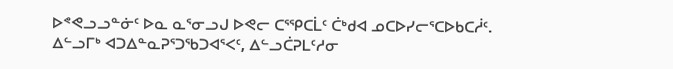ᐅᕝᕙᓗᓗᓐᓃᑦ ᐅᓇ ᓇᕐᓂᓗᒍ ᐅᕙᓕ ᑕᕐᕿᑕᒫᑦ ᑖᒃᑯᐊ ᓄᑕᐅᓯᓕᕐᑕᐅᑲᑕᓲᑦ.
ᐃᓪᓗᒥᒃ ᐊᑐᐃᓐᓇᕈᕐᑐᖃᑐᐊᕐᐸᑦ, ᐃᓪᓗᑖᕈᒪᑦᓱᓂ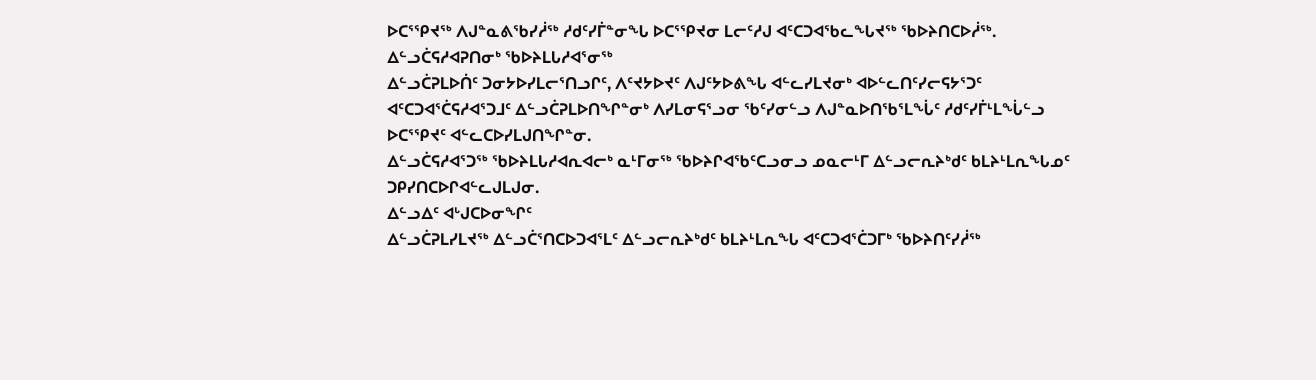ᐅᑕᕐᕿᔪᖅ ᐱᒍᓐᓇᕕᖃᓯᓲᖅ ᓱᑯᑦᓯᒦᓐᓂᖓ ᐅᑕᕐᕿᔪᓂ ᒪᓕᑦᓱᒍ ᐊᑦᑕᑐᐊᖃᓚᖓᔪᖅ ᖃᐅᔨᑎᑕᐅᓲᖅ.
ᐃᓪᓗᑖᕋᓱᐊᕈᑎᓂᒃ ᖃᐅᔨᒪᒐᓱᐊᕐᓂᖅ
ᐃᓪᓗᑖᕈᒪᐅᑏᑦ ᑐᓂᔭᐅᓯᒪᓕᕐᑎᓗᒋᑦ, ᐱᑦᔪᔭᐅᔪᑦ ᐱᒍᑦᔭᐅᕕᖓ ᐊᓪᓚᓯᒪᔪᓂᒃ ᐊᐅᓪᓚᑎᑦᓯᓕᕋᔭᕐᑐᑦ ᐊᑦᑕᑐᐊᕐᑖᕋᓱᐊᕐᑐᒧᑦ ᐃᓪᓗᑖᕈᒪᐅᑎᖏᓐᓂᒃ ᐱᓯᒪᓂᕋᕐᓗᓂ ᖃᑦᓯᓂᓪᓗ ᐱᒍᓐᓇᐅᑎᖃᕐᒪᖔᑦ ᓱᑯᑦᓯᒦᒻᒪᖔᓪᓗ ᐅᑕᕐᕿᔪᑦ ᐊᓪᓚᑕᐅᓯᒪᒍᑎᖏᓐᓂ.
ᐃᓪᓗᑖᕋᓱᐊᕐᑐᖅ ᖃᐅᔨᒪᒐᓱᐊᕆᐊᓕᒃ ᓇᒻᒥᓂᖅ ᖃᐅᔨᒋᐊᖃᑦᑕᓗᓂᓗ ᓄᓇᓕᒻᒥ ᐃᓪᓗᓕᕆᔨᒃᑯᑦ ᑲᒪᔨᒻᒪᕆᖓᓄᑦ ᑐᑭᓯᑎᑕᐅᒋᐊᓪᓚᒍᒪᒍᓂ.
ᐃᓪᓗᐃᑦ ᐊᒡᒍᑕᐅᓂᖏᑦ
ᐃᓪᓗᑖᕈᒪᓯᒪᔪᖅ ᐃᓪᓗᑖᕐᑎᑕᐅᑐᐊᕐᒪᑦ ᐃᓪᓗᓕᕆᔨᒃᑯᑦ ᑲᒪᔨᒻᒪᕆᖓ ᐊᑦᑕᑐᐊᕐᑖᑐᒥᒃ ᖃᐅᔨᑎᑦᓯᓲᖅ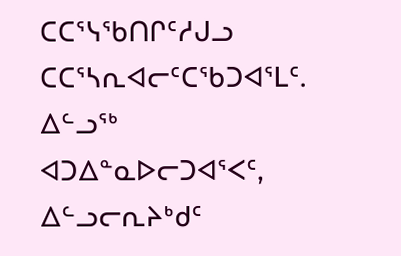ᑕᑕᕐᓭᖃᑎᒋᑦᓱᒍᓗ ᑕᑕᕐᓴᕆᐊᓕᑦᑕᖃᑐᐊᕐᒪᑦ.
ᐃᓪᓗᖅ ᐊᑐᐃᓐᓇᐅᓕᑐᐊᕐᐸᑦ, ᐃᓪᓗᓕᕆᔨᒃᑯᑦ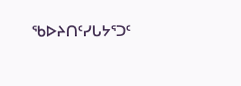ᖃᐅᔨᑎᑦᓯᒐᔭᕐᑐᑦ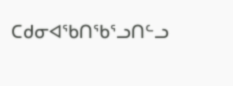ᑕᑯᓂᐊᖃᑎᖃᕐᓗᑎᓪᓗ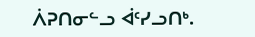ᐲᕈᑎᓂᓪᓗ ᐋᑦᓯᓗᑎᒃ.